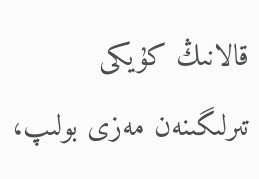قالانىڭ كۇيكى تىرلىگىنەن مەزى بولىپ،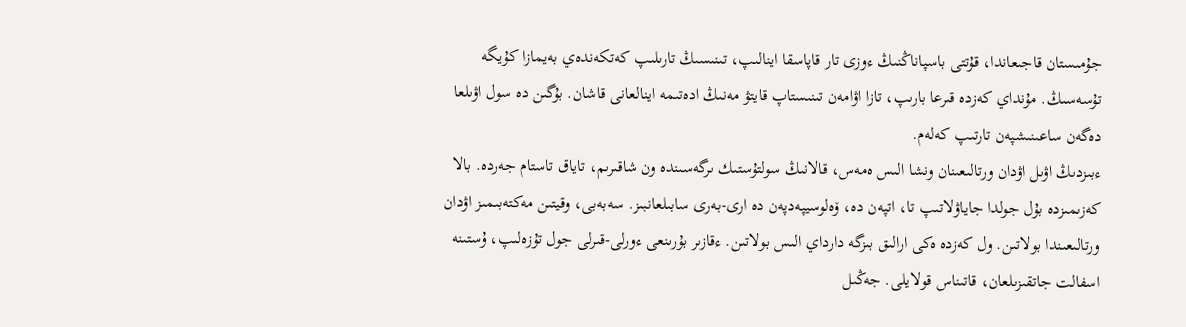جۇمىستان قاجىعاندا، قۇتتى باسپاناڭنىڭ ءوزى تار قاپاسقا اينالىپ، تىنىسىڭ تارىلىپ كەتكەندەي بەيمازا كۇيگە تۇسەسىڭ. مۇنداي كەزدە قىرعا بارىپ، تازا اۋامەن تىنىستاپ قايتۋ مەنىڭ ادەتىمە اينالعانى قاشان. بۇگىن دە سول اۋىلعا دەگەن ساعىنىشپەن تارتىپ كەلەم.
ءبىزدىڭ اۋىل اۋدان ورتالىعىنان ونشا الىس ەمەس، قالانىڭ سولتۇستىك ىرگەسىندە ون شاقىرىم، تاياق تاستام جەردە. بالا كەزىمىزدە بۇل جولدا جاياۋلاتىپ تا، اتپەن دە، ۆەلوسيپەدپەن دە ارى-بەرى سابىلعانبىز. سەبەبى، وقيتىن مەكتەبىمىز اۋدان ورتالىعىندا بولاتىن. ول كەزدە ەكى ارالىق بىزگە دارداي الىس بولاتىن. ءقازىر بۇرىنعى ءورلى-قىرلى جول تۇزەلىپ، ۇستىنە اسفالت جاتقىزىلعان، قاتىناس قولايلى. جەڭىل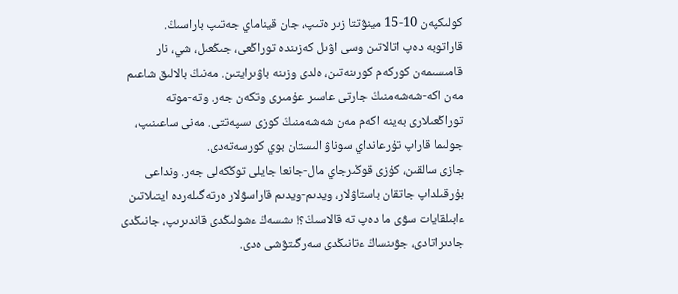كولىكپەن 10-15 مينۋتتا زىر ەتىپ، جان قيناماي جەتىپ باراسىڭ.
قاراتوبە دەپ اتالاتىن وسى اۋىل كەزىندە توراڭعى، جىڭعىل، شي، نار قامىسىمەن كوركەم كورىنەتىن، ەلدى وزىنە باۋىرايتىن. مەنىڭ بالالىق شاعىم مەن اكە-شەشەمنىڭ جارتى عاسىر عۇمىرى وتكەن جەر. وتە-موتە توراڭعىلارى بەينە اكەم مەن شەشەمنىڭ كوزى ىسپەتتى. مەنى ساعىنىپ، جولىما قاراپ تۇرعانداي سوناۋ الىستان بوي كورسەتەدى.
جازى سالقىن، كۇزى قوڭىرجاي مال-جانعا جايلى توڭكەلى جەر. ونداعى بۇرقىلداپ جاتقان باستاۋلار، ويدىم-ويدىم قاراسۋلار ەرتەگىلەردە ايتىلاتىن ءابىلقايات سۋى ما دەپ تە قالاسىڭ؟! ىشسەڭ ءشولىڭدى قاندىرىپ، جانىڭدى جادىراتادى، جۋىنساڭ ءتانىڭدى سەرگىتۋشى ەدى.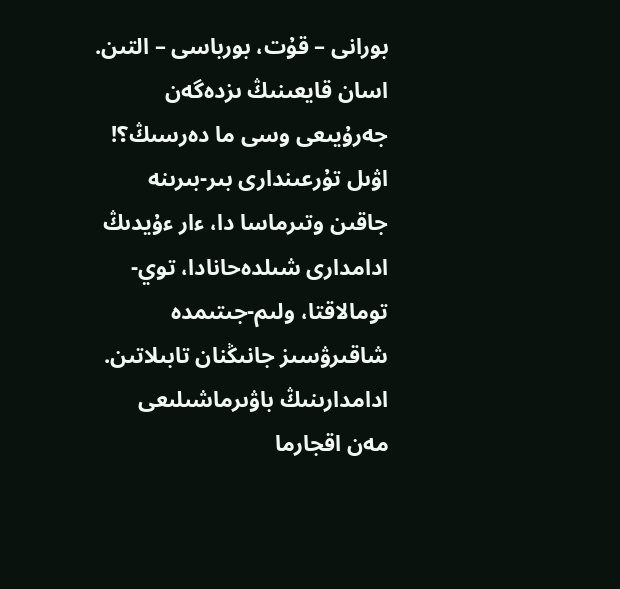بورانى – قۇت، بورباسى – التىن. اسان قايعىنىڭ ىزدەگەن جەرۇيىعى وسى ما دەرسىڭ؟! اۋىل تۇرعىندارى بىر-بىرىنە جاقىن وتىرماسا دا، ءار ءۇيدىڭ ادامدارى شىلدەحانادا، توي-تومالاقتا، ولىم-جىتىمدە شاقىرۋسىز جانىڭنان تابىلاتىن. ادامدارىنىڭ باۋىرماشىلىعى مەن اقجارما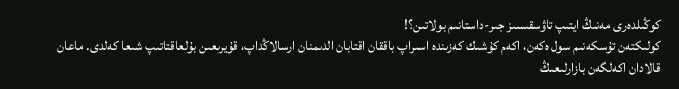كوڭىلدەرى مەنىڭ ايتىپ تاۋسقىسىز جىر-داستانىم بولاتىن؟!
كولىكتەن تۇسكەنىم سول ەكەن، اكەم كۇشىك كەزىندە اسىراپ باققان اقتابان الدىمنان ارسالاڭداپ، قۇيرىعىن بۇلعاقتاتىپ شىعا كەلدى. ماعان قالادان اكەلگەن بازارلىعىڭ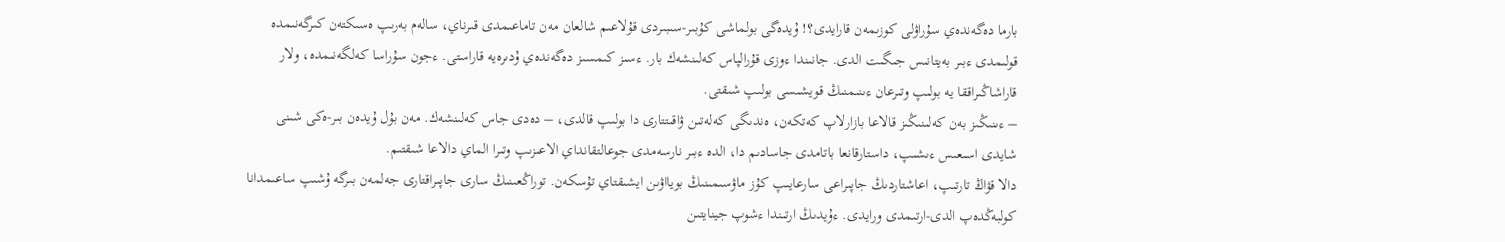بارما دەگەندەي سۇراۋلى كوزىمەن قارايدى؟! ۇيدەگى بولماشى كۇبىر-سىبىردى قۇلاعىم شالعان مەن تاماعىمدى قىرناي، سالەم بەرىپ ەسىكتەن كىرگەنىمدە قولىمدى ءبىر بەيتانىس جىگىت الدى. جانىندا ءوزى قۇرالپاس كەلىنشەك بار. ءسىز كىمسىز دەگەندەي ۇدىرەيە قاراستى. ءجون سۇراسا كەلگەنىمدە، ولار قاراشاڭىراققا يە بولىپ وتىرعان ءىنىمنىڭ قويشىسى بولىپ شىقتى.
– ءىنىڭىز بەن كەلىنىڭىز قالاعا بازارلاپ كەتكەن، ەندىگى كەلەتىن ۋاقىتتارى دا بولىپ قالدى، – دەدى جاس كەلىنشەك. مەن بۇل ۇيدەن بىر-ەكى شىنى شايدى اسىعىس ءىشىپ، داستارقانعا باتامدى جاسادىم دا، الدە ءبىر نارسەمدى جوعالتقانداي الاعىزىپ وتىرا الماي دالاعا شىقتىم.
دالا قۋاڭ تارتىپ، اعاشتاردىڭ جاپىراعى سارعايىپ كۇز ماۋسىمىنىڭ بويااۋىن ايشىقتاي تۇسكەن. توراڭعىنىڭ سارى جاپىراقتارى جەلمەن بىرگە ۇشىپ ساعىمدانا كولبەڭدەپ الدى-ارتىمدى ورايدى. ءۇيدىڭ ارتىندا ءشوپ جينايتىن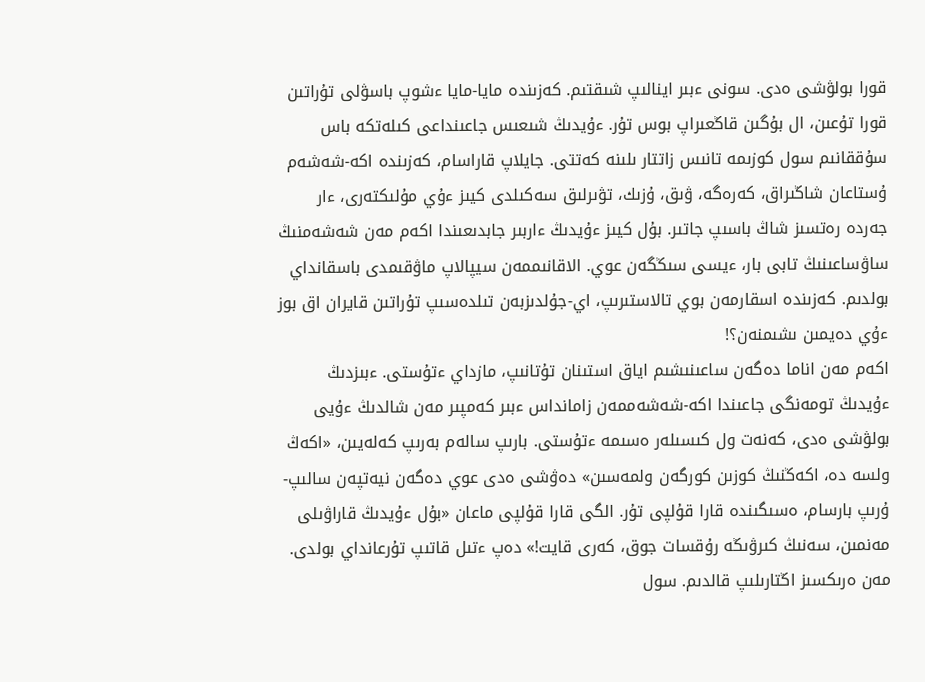قورا بولۋشى ەدى. سونى ءبىر اينالىپ شىقتىم. كەزىندە مايا-مايا ءشوپ باسۋلى تۇراتىن قورا تۇعىن، ال بۇگىن قاڭعىراپ بوس تۇر. ءۇيدىڭ شىعىس جاعىنداعى كىلەتكە باس سۇققانىم سول كوزىمە تانىس زاتتار ىلىنە كەتتى. جايلاپ قاراسام، كەزىندە اكە-شەشەم ۇستاعان شاڭىراق، كەرەگە، ۋىق، ۇزىك، تۋىرلىق سەكىلدى كيىز ءۇي مۇلىكتەرى، ءار جەردە رەتسىز شاڭ باسىپ جاتىر. بۇل كيىز ءۇيدىڭ ءاربىر جابدىعىندا اكەم مەن شەشەمنىڭ ساۋساعىنىڭ تابى بار، ءيسى سىڭگەن عوي. الاقانىممەن سيپالاپ ماۋقىمدى باسقانداي بولدىم. كەزىندە اسقارمەن بوي تالاستىرىپ، اي-جۇلدىزبەن تىلدەسىپ تۇراتىن قايران اق بوز ءۇي دەيمىن ىشىمنەن؟!
اكەم مەن اناما دەگەن ساعىنىشىم اياق استىنان تۇتانىپ، مازداي ءتۇستى. ءبىزدىڭ ءۇيدىڭ تومەنگى جاعىندا اكە-شەشەممەن زامانداس ءبىر كەمپىر مەن شالدىڭ ءۇيى بولۋشى ەدى، كەنەت ول كىسىلەر ەسىمە ءتۇستى. بارىپ سالەم بەرىپ كەلەيىن، «اكەڭ ولسە دە، اكەڭنىڭ كوزىن كورگەن ولمەسىن» دەۋشى ەدى عوي دەگەن نيەتپەن سالىپ-ۇرىپ بارسام، ەسىگىندە قارا قۇلپى تۇر. الگى قارا قۇلپى ماعان «بۇل ءۇيدىڭ قاراۋىلى مەنمىن، سەنىڭ كىرۋىڭە رۇقسات جوق، كەرى قايت!» دەپ ءتىل قاتىپ تۇرعانداي بولدى. مەن ەرىكسىز اڭتارىلىپ قالدىم. سول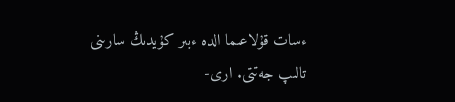ءسات قۇلاعىما الدە ءبىر كۇيدىڭ سارىنى تالىپ جەتتى. ارى-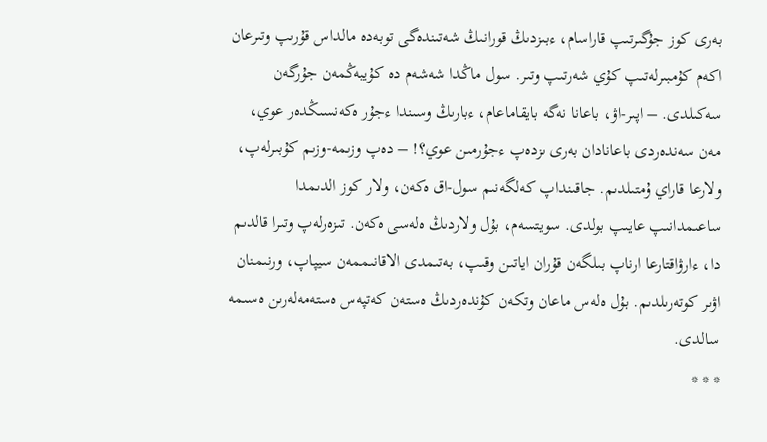بەرى كوز جۇگىرتىپ قاراسام، ءبىزدىڭ قورانىڭ شەتىندەگى توبەدە مالداس قۇرىپ وتىرعان اكەم كۇمبىرلەتىپ كۇي شەرتىپ وتىر. سول ماڭدا شەشەم دە كۇيبەڭمەن جۇرگەن سەكىلدى. – اپىر-اۋ، باعانا نەگە بايقاماعام، ءبارىڭ وسىندا ءجۇر ەكەنسىڭدەر عوي، مەن سەندەردى باعانادان بەرى ىزدەپ ءجۇرمىن عوي؟! – دەپ وزىمە-وزىم كۇبىرلەپ، ولارعا قاراي ۇمتىلدىم. جاقىنداپ كەلگەنىم سول-اق ەكەن، ولار كوز الدىمدا ساعىمدانىپ عايىپ بولدى. سويتسەم، بۇل ولاردىڭ ەلەسى ەكەن. تىزەرلەپ وتىرا قالدىم دا، ءارۋاقتارعا ارناپ بىلگەن قۇران اياتىن وقىپ، بەتىمدى الاقانىممەن سيپاپ، ورنىمنان اۋىر كوتەرىلدىم. بۇل ەلەس ماعان وتكەن كۇندەردىڭ ەستەن كەتپەس ەستەمەلەرىن ەسىمە سالدى.
* * *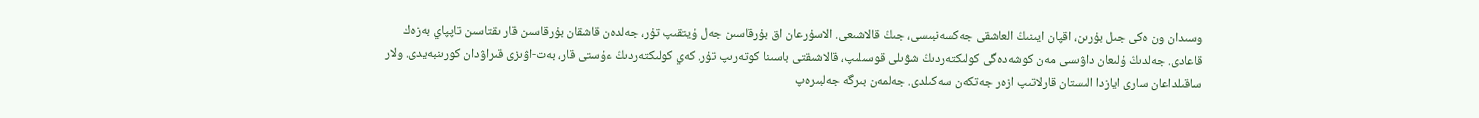وسىدان ون ەكى جىل بۇرىن، اقپان ايىنىڭ العاشقى جەكسەنبىسى، جىڭ قالاشىعى. الاسۇرعان اق بۇرقاسىن جەل ۇيتقىپ تۇر، جەلدەن قاشقان بۇرقاسىن قار ىقتاسىن تاپپاي بەزەك قاعادى. جەلدىڭ ۇلىعان داۋىسى مەن كوشەدەگى كولىكتەردىڭ شۋىلى قوسىلىپ، قالاشىقتى باسىنا كوتەرىپ تۇر. كەي كولىكتەردىڭ ءۇستى قار، بەت-اۋىزى قىراۋدان كورىنبەيدى. ولار ساقىلداعان سارى ايازدا الىستان قارلاتىپ ازەر جەتكەن سەكىلدى. جەلمەن بىرگە جەلبىرەپ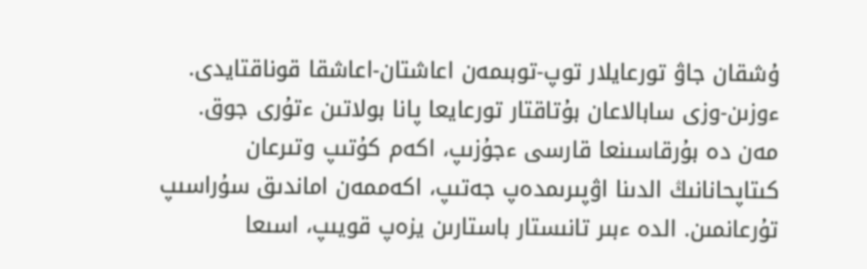ۇشقان جاۋ تورعايلار توپ-توبىمەن اعاشتان-اعاشقا قوناقتايدى. ءوزىن-وزى سابالاعان بۇتاقتار تورعايعا پانا بولاتىن ءتۇرى جوق.
مەن دە بۇرقاسىنعا قارسى ءجۇزىپ، اكەم كۇتىپ وتىرعان كىتاپحانانىڭ الدىنا اۋپىرىمدەپ جەتىپ، اكەممەن اماندىق سۇراسىپ تۇرعانمىن. الدە ءبىر تانىستار باستارىن يزەپ قويىپ، اسىعا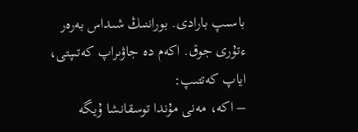باسىپ بارادى. بوراننىڭ شىداس بەرەر ءتۇرى جوق. اكەم دە جاۋىراپ كەتىپتى، اياپ كەتتىپ:
– اكە، مەنى مۇندا توسقانشا ۇيگە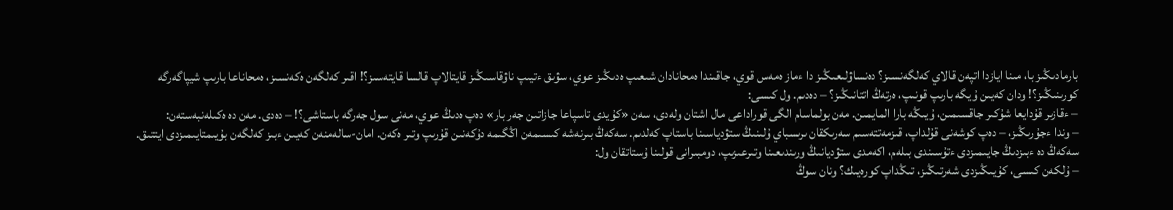بارمادىڭىز با، مىنا ايازدا اتپەن قالاي كەلگەنسىز؟ دەنساۋلىعىڭىز دا ءماز ەمەس قوي، جاقىندا ەمحانادان شىعىپ ەدىڭىز عوي، سۋىق ءتيىپ ناۋقاسىڭىز قايتالاپ قالسا قايتەسىز؟! اقىر كەلگەن ەكەنسىز، ەمحاناعا بارىپ شيپاگەرگە كورىنىڭىز؟! ودان كەيىن ۇيگە بارىپ قونىپ، ەرتەڭ اتتانىڭىز؟ – دەدىم. ول كىسى:
– ءقازىر قۇدايعا شۇكىر جاقسىمىن، ۇيىڭە بارا المايمىن. مەن بولماسام الگى قوراداعى مال اشتان ولەدى، سەن «كۇيدى تاسپاعا جازاتىن جەر بار» دەپ ەدىڭ عوي، مەنى سول جەرگە باستاشى؟! – دەدى. مەن دە ەكىلەنبەستەن:
– وندا ءجۇرىڭىز، – دەپ كوشەنى قۇلداپ، قىزمەتتەسىم سەرىكقان ىرىسباي ۇلىنىڭ ستۋدياسىنا باستاپ كەلدىم. سەكەڭ بىرنەشە كىسىمەن اڭگىمە دۇكەنىن قۇرىپ وتىر ەكەن. امان-سالەمنەن كەيىن ءبىز كەلگەن بۇيىمتايىمىزدى ايتتىق. سەكەڭ دە ءبىزدىڭ جايىمىزدى ءتۇسىندى بىلەم، اكەمدى ستۋديانىڭ ورىندىعىنا وتىرعىزىپ، دومبىرانى قولىنا ۇستاتقان ول:
– ۇلكەن كىسى، كۇيىڭىزدى شەرتىڭىز، تىڭداپ كورەيىك؟ ونان سوڭ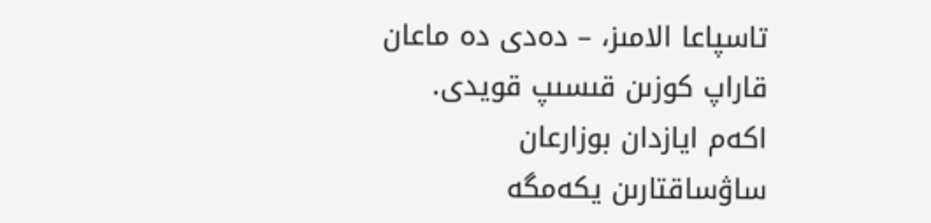تاسپاعا الامىز، – دەدى دە ماعان قاراپ كوزىن قىسىپ قويدى. اكەم ايازدان بوزارعان ساۋساقتارىن يكەمگە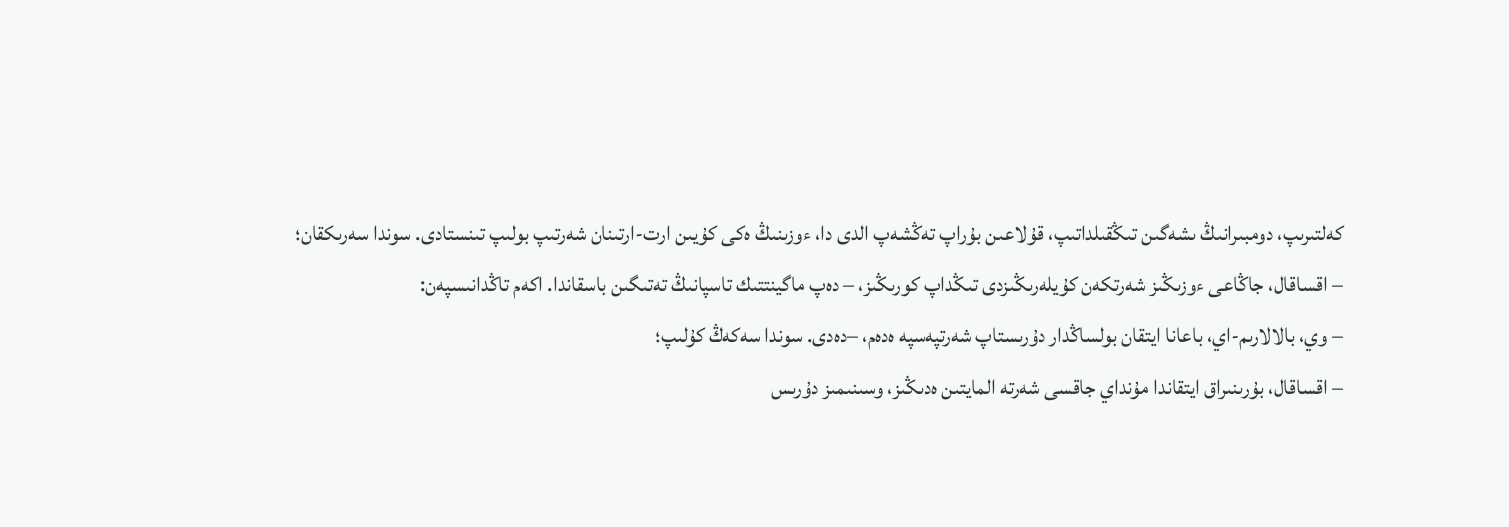كەلتىرىپ، دومبىرانىڭ ىشەگىن تىڭقىلداتىپ، قۇلاعىن بۇراپ تەڭشەپ الدى دا، ءوزىنىڭ ەكى كۇيىن ارت-ارتىنان شەرتىپ بولىپ تىنستادى. سوندا سەرىكقان؛
– اقساقال، جاڭاعى ءوزىڭىز شەرتكەن كۇيلەرىڭىزدى تىڭداپ كورىڭىز، – دەپ ماگينتتىك تاسپانىڭ تەتىگىن باسقاندا. اكەم تاڭدانىسپەن:
– وي، بالالارىم-اي، باعانا ايتقان بولساڭدار دۇرىستاپ شەرتپەسپە ەدەم، –دەدى. سوندا سەكەڭ كۇلىپ؛
– اقساقال، بۇرىنىراق ايتقاندا مۇنداي جاقسى شەرتە المايتىن ەدىڭىز، وسىنىمىز دۇرىس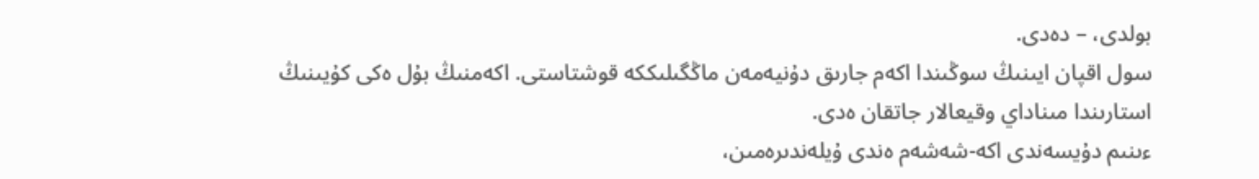بولدى، – دەدى.
سول اقپان ايىنىڭ سوڭىندا اكەم جارىق دۇنيەمەن ماڭگىلىككە قوشتاستى. اكەمنىڭ بۇل ەكى كۇيىنىڭ استارىندا مىناداي وقيعالار جاتقان ەدى.
ءىنىم دۇيسەندى اكە-شەشەم ەندى ۇيلەندىرەمىن،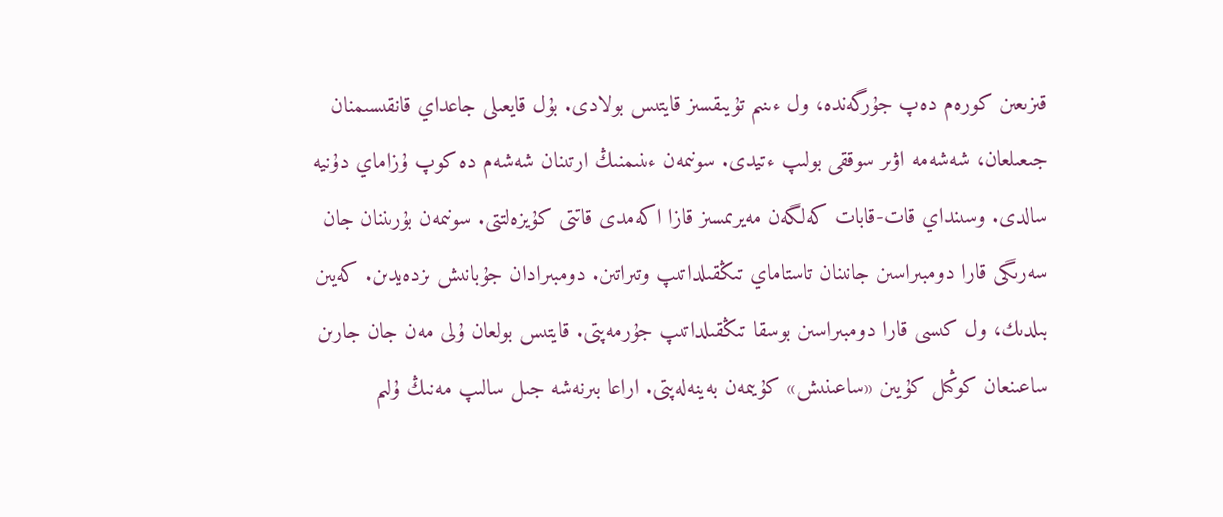قىزىعىن كورەم دەپ جۇرگەندە، ول ءىنىم تۇيىقسىز قايتىس بولادى. بۇل قايعىلى جاعداي قانقىسىمنان جىعىلعان، شەشەمە اۋىر سوققى بولىپ ءتيدى. سونىمەن ءىنىمنىڭ ارتىنان شەشەم دە كوپ ۇزاماي دۇنيە سالدى. وسىنداي قات-قابات كەلگەن مەيرىمسىز قازا اكەمدى قاتتى كۇيزەلتتى. سونىمەن بۇرىننان جان سەرىگى قارا دومبىراسىن جانىنان تاستاماي تىڭقىلداتىپ وتىراتىن. دومبىرادان جۇبانىش ىزدەيدىن. كەيىن بىلدىك، ول كىسى قارا دومبىراسىن بوسقا تىڭقىلداتىپ جۇرمەپتى. قايتىس بولعان ۇلى مەن جان جارىن ساعىنعان كوڭىل كۇيىن «ساعىنىش» كۇيىمەن بەينەلەپتى. اراعا بىرنەشە جىل سالىپ مەنىڭ ۇلىم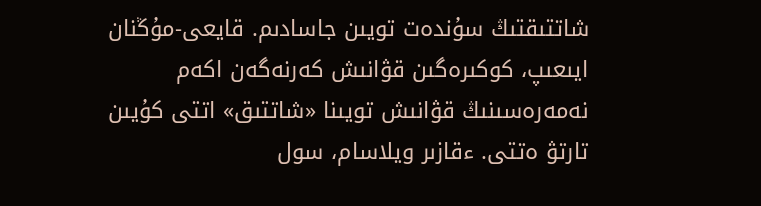شاتتىقتىڭ سۇندەت تويىن جاسادىم. قايعى-مۇڭنان ايىعىپ، كوكىرەگىن قۋانىش كەرنەگەن اكەم نەمەرەسىنىڭ قۋانىش تويىنا «شاتتىق» اتتى كۇيىن تارتۋ ەتتى. ءقازىر ويلاسام، سول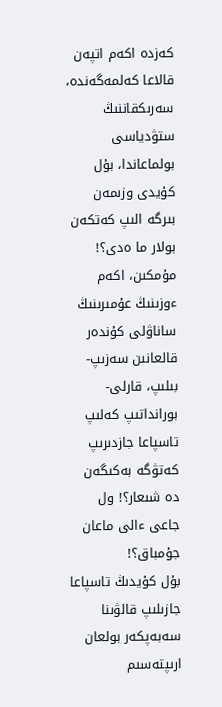كەزدە اكەم اتپەن قالاعا كەلمەگەندە، سەرىكقاننىڭ ستۋدياسى بولماعاندا، بۇل كۇيدى وزىمەن بىرگە الىپ كەتكەن بولار ما ەدى؟! مۇمكىن، اكەم ءوزىنىڭ عۇمىرىنىڭ ساناۋلى كۇندەر قالعانىن سەزىپ-بىلىپ، قارلى-بورانداتىپ كەلىپ تاسپاعا جازدىرىپ كەتۋگە بەكىگەن دە شىعار؟! ول جاعى ءالى ماعان جۇمباق؟!
بۇل كۇيدىڭ تاسپاعا جازىلىپ قالۋىنا سەبەپكەر بولعان ارىپتەسىم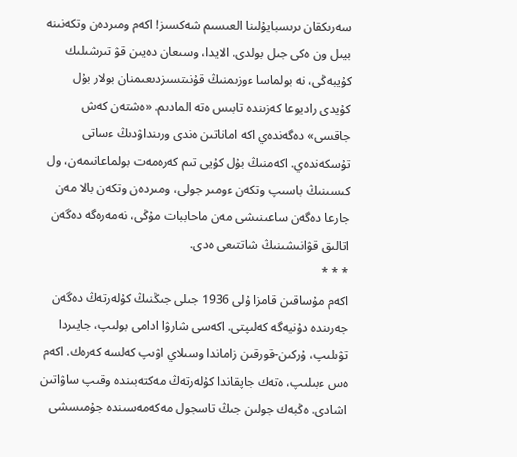سەرىكقان ىرىسبايۇلىنا العىسىم شەكسىز! اكەم ومىردەن وتكەنىنە بيىل ون ەكى جىل بولدى. الايدا، وسىعان دەيىن قۋ تىرشىلىك كۇيبەڭى، نە بولماسا ءوزىمنىڭ قۇنىتسىزدىعىمنان بولار بۇل كۇيدى راديوعا كەزىندە تابىس ەتە المادىم. «ەشتەن كەش جاقسى» دەگەندەي اكە اماناتىن ەندى ورىنداۋدىڭ ءساتى تۇسكەندەي. اكەمنىڭ بۇل كۇيى تىم كەرەمەت بولماعانىمەن، ول كىسىنىڭ باسىپ وتكەن ءومىر جولى، ومىردەن وتكەن بالا مەن جارعا دەگەن ساعىنىشى مەن ماحاببات مۇڭى، نەمەرەگە دەگەن اتالىق قۋانىشىنىڭ شاتتىعى ەدى.
* * *
اكەم مۇساقىن قامزا ۇلى 1936 جىلى جىڭنىڭ كۇلەرتەڭ دەگەن جەرىندە دۇنيەگە كەلىپتى. اكەسى شارۋا ادامى بولىپ، جايىردا تۋىلىپ، ۇركىن-قورقىن زاماندا وسىلاي اۋىپ كەلسە كەرەك. اكەم ەس ءبىلىپ، ەتەك جاپقاندا كۇلەرتەڭ مەكتەبىندە وقىپ ساۋاتىن اشادى. ەڭبەك جولىن جىڭ تاسجول مەكەمەسىندە جۇمىسشى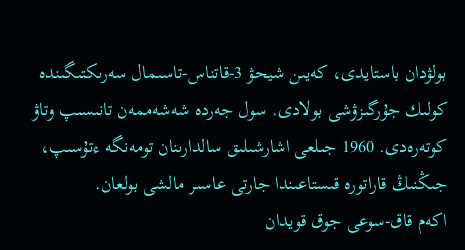بولۋدان باستايدى، كەيىن شيحۋ 3-قاتناس-تاسىمال سەرىكتىگىندە كولىك جۇرگىزۋشى بولادى. سول جەردە شەشەممەن تانىسىپ وتاۋ كوتەرەدى. 1960 جىلعى اشارشىلىق سالدارىنان تومەنگە ءتۇسىپ، جىڭنىڭ قاراتورە قىستاعىندا جارتى عاسىر مالشى بولعان.
اكەم قاق-سوعى جوق قويدان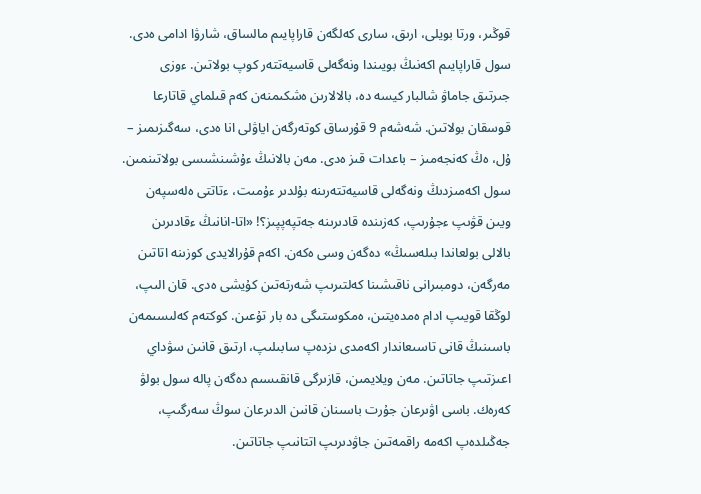قوڭىر، ورتا بويلى، ارىق، سارى كەلگەن قاراپايىم مالساق، شارۋا ادامى ەدى. سول قاراپايىم اكەنىڭ بويىندا ونەگەلى قاسيەتتەر كوپ بولاتىن. ءوزى جىرتىق جاماۋ شالبار كيسە دە، بالالارىن ەشكىمنەن كەم قىلماي قاتارعا قوسقان بولاتىن. شەشەم 9 قۇرساق كوتەرگەن اياۋلى انا ەدى، سەگىزىمىز – ۇل، ەڭ كەنجەمىز – باعدات قىز ەدى. مەن بالانىڭ ءۇشىنشىسى بولاتىنمىن. سول اكەمىزدىڭ ونەگەلى قاسيەتتەرىنە بۇلدىر ءۇمىت، ءتاتتى ەلەسپەن ويىن قۋىپ ءجۇرىپ، كەزىندە قادىرىنە جەتپەپپىز؟! «اتا-انانىڭ ءقادىرىن بالالى بولعاندا بىلەسىڭ» دەگەن وسى ەكەن. اكەم قۇرالايدى كوزىنە اتاتىن مەرگەن، دومبىرانى ناقىشىنا كەلتىرىپ شەرتەتىن كۇيشى ەدى. قان الىپ، لوڭقا قويىپ ادام ەمدەيتىن، ەمكوستىگى دە بار تۇعىن. كوكتەم كەلىسىمەن باسىنىڭ قانى تاسىعاندار اكەمدى ىزدەپ سابىلىپ، ارتىق قانىن سۋداي اعىزتىپ جاتاتىن. مەن ويلايمىن، قازىرگى قانقىسىم دەگەن پالە سول بولۋ كەرەك. باسى اۋىرعان جۇرت باسىنان قانىن الدىرعان سوڭ سەرگىپ، جەڭىلدەپ اكەمە راقمەتىن جاۋدىرىپ اتتانىپ جاتاتىن.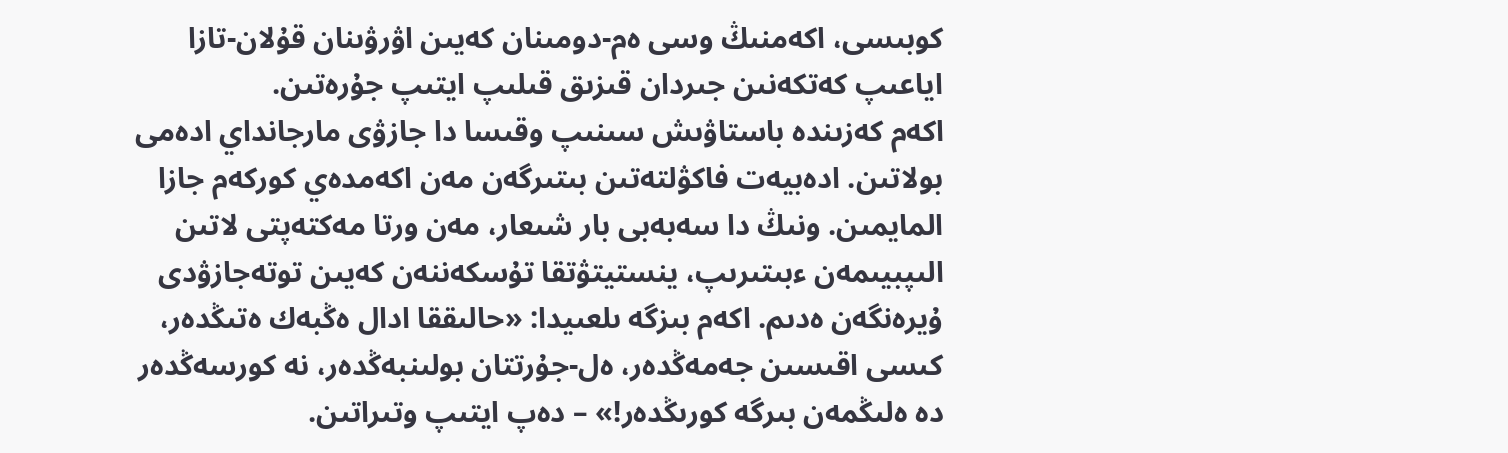كوبىسى، اكەمنىڭ وسى ەم-دومىنان كەيىن اۋرۋىنان قۇلان-تازا اياعىپ كەتكەنىن جىردان قىزىق قىلىپ ايتىپ جۇرەتىن.
اكەم كەزىندە باستاۋىش سىنىپ وقىسا دا جازۋى مارجانداي ادەمى بولاتىن. ادەبيەت فاكۋلتەتىن بىتىرگەن مەن اكەمدەي كوركەم جازا المايمىن. ونىڭ دا سەبەبى بار شىعار، مەن ورتا مەكتەپتى لاتىن الىپبيىمەن ءبىتىرىپ، ينستيتۋتقا تۇسكەننەن كەيىن توتەجازۋدى ۇيرەنگەن ەدىم. اكەم بىزگە ىلعىيدا: «حالىققا ادال ەڭبەك ەتىڭدەر، كىسى اقىسىن جەمەڭدەر، ەل-جۇرتتان بولىنبەڭدەر، نە كورسەڭدەر دە ەلىڭمەن بىرگە كورىڭدەر!» – دەپ ايتىپ وتىراتىن.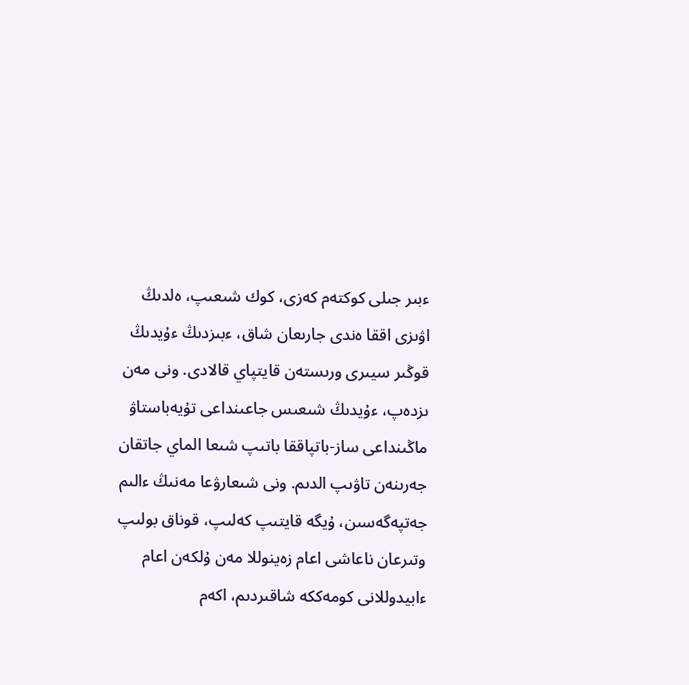ءبىر جىلى كوكتەم كەزى، كوك شىعىپ، ەلدىڭ اۋىزى اققا ەندى جارىعان شاق، ءبىزدىڭ ءۇيدىڭ قوڭىر سيىرى ورىستەن قايتپاي قالادى. ونى مەن ىزدەپ، ءۇيدىڭ شىعىس جاعىنداعى تۇيەباستاۋ ماڭىنداعى ساز-باتپاققا باتىپ شىعا الماي جاتقان جەرىنەن تاۋىپ الدىم. ونى شىعارۋعا مەنىڭ ءالىم جەتپەگەسىن، ۇيگە قايتىپ كەلىپ، قوناق بولىپ وتىرعان ناعاشى اعام زەينوللا مەن ۇلكەن اعام ءابيدوللانى كومەككە شاقىردىم، اكەم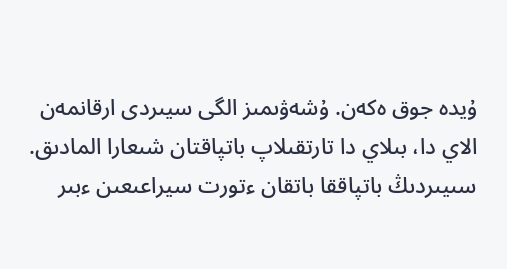ۇيدە جوق ەكەن. ۇشەۋىمىز الگى سيىردى ارقانمەن الاي دا، بىلاي دا تارتقىلاپ باتپاقتان شىعارا المادىق. سىيىردىڭ باتپاققا باتقان ءتورت سيراعىعىن ءبىر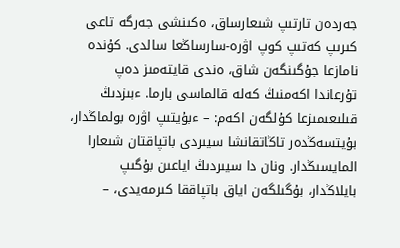جەردەن تارتىپ شىعارساق، ەكىنشى جەرگە تاعى كىرىپ كەتىپ كوپ اۋرە-سارساڭعا سالدى. كۇندە نامازعا جۇگىنگەن شاق، ەندى قايتەمىز دەپ تۇرعاندا اكەمنىڭ كەلە قالماسى بارما. ءبىزدىڭ قىلىعىمىزعا كۇلگەن اكەم: – ءبۇيتىپ اۋرە بولماڭدار، بۇيتسەڭدەر تاڭاتقانشا سيىردى باتپاقتان شىعارا المايسىڭدار. ونان دا سيىردىڭ اياعىن بۇگىپ بايلاڭدار، بۇگىلگەن اياق باتپاققا كىرمەيدى، –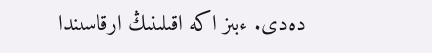دەدى. ءبىز اكە اقىلىنىڭ ارقاسىندا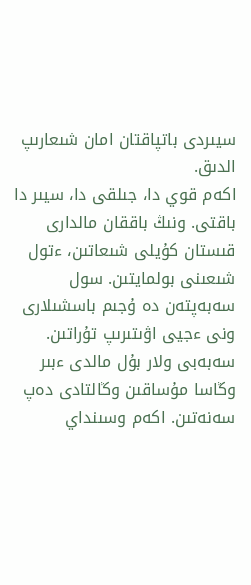سيىردى باتپاقتان امان شىعارىپ الدىق.
اكەم قوي دا، جىلقى دا، سيىر دا باقتى. ونىڭ باققان مالدارى قىستان كۇيلى شىعاتىن، ءتول شىعىنى بولمايتىن. سول سەبەپتەن دە ۇجىم باسشىلارى ونى ءجيى اۋىتىرىپ تۇراتىن. سەبەبى ولار بۇل مالدى ءبىر وڭاسا مۇساقىن وڭالتادى دەپ سەنەتىن. اكەم وسىنداي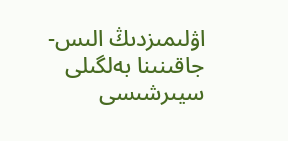اۋلىمىزدىڭ الىس-جاقىنىنا بەلگىلى سيىرشىسى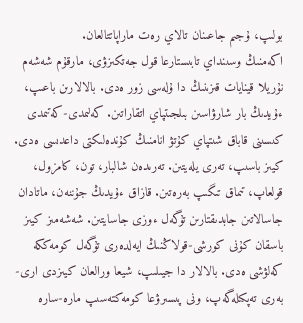بولىپ، ۇجىم جاعىنان تالاي رەت ماراپاتتالعان.
اكەمنىڭ وسىنداي تابىستارعا قول جەتكىزۋى، مارقۇم شەشەم نۇريلا قينايات قىزىنىڭ دا ۇلەسى زور ەدى. بالالارىن باعىپ، ءۇيدىڭ بار شارۋاسىن بىلجىتپاي اتقاراتىن. كەلىمدى-كەتىمدى كىسىنى قاباق شىتپاي كۇتۋ انامنىڭ كۇندەلىكتى داعدىسى ەدى. كيىز باسىپ، تەرى يلەيتىن. تەرىدەن شالبار، تون، كامزول، قولعاپ، تىماق تىگىپ بەرەتىن. قازاق ءۇيدىڭ جۇننەن، ماتادان جاسالاتىن جابدىقتارىن تۇگەل ءوزى جاسايتىن. شەشەمىز كيىز باسقان كۇنى كورشى-قولاڭنىڭ ايەلدەرى تۇگەل كومەككە كەلۋشى ەدى. بالالار دا جيىلىپ، شيعا ورالعان كيىزدى ارى-بەرى تەپكىلەگەپ، ونى پىسىرۋعا كومەكتەسىپ مارە-سارە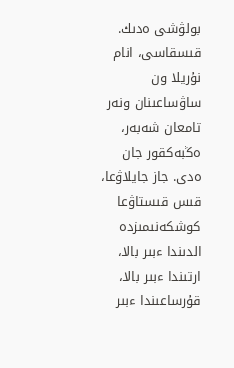بولۋشى ەدىك. قىسقاسى، انام نۇريلا ون ساۋساعىنان ونەر تامعان شەبەر، ەڭبەكقور جان ەدى. جاز جايلاۋعا، قىس قىستاۋعا كوشكەنىمىزدە الدىندا ءبىر بالا، ارتىندا ءبىر بالا، قۇرساعىندا ءبىر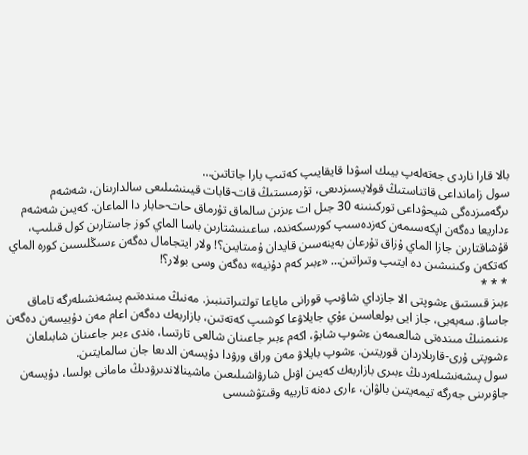بالا قارا ناردى جەتەلەپ بيىك اسۋدا قايقايىپ كەتىپ بارا جاتاتىن…
سول زامانداعى قاتناستىڭ قولايسىزدىعى، تۇرمىستىڭ قات-قابات قيىنشىلىعى سالدارىنان، شەشەم ىرگەمىزدەگى شيحۋداعى توركىنىنە 30 جىل ات ءىزىن سالماق تۇرماق حات-حابار دا الماعان. كەيىن شەشەم ءداريعا دەگەن اپكەسىمەن كەزدەسىپ كورىسكەندە، ساعىنىشتارىن باسا الماي كوز جاستارىن كول قىلىپ، قۇشاقتارىن جازا الماي ۇزاق تۇرعان بەينەسىن قايدان ۇمىتايىن؟! ولار ايتجامال دەگەن ءسىڭلىسىن كورە الماي كەتكەن وكىنىشىن دە ايتىپ وتىراتىن… «ءبىر كەم دۇنيە» دەگەن وسى بولار؟!
* * *
ءبىز قىستىق ءشوپتى الا جازداي شاۋىپ قورانى ماياعا تولتىراتىنبىز. مەنىڭ مىندەتىم پىشەنشىلەرگە تاماق جاساۋ. سەبەبى، جاز ايى بولعاسىن ءۇي جايلاۋعا كوشىپ كەتەتىن، بازاربەك دەگەن اعام مەن دۇييسەن دەگەن ءىنىمنىڭ مىندەتى شالعىمەن ءشوپ شابۋ، اكەم ءبىر جاعىنان شالعى تارتسا، ەندى ءبىر جاعىنان شابىلعان ءشوپتى ۇرى-قارىلاردان قوريتىن. ءشوپ بايلاۋ مەن وراق ورۋدا دۇيسەن الدىعا جان سالمايتىن.
سول پىشەنشىلەردىڭ ءبىرى بازاربەك كەيىن اۋىل شارۋاشىلىعىن ماشينالاندىرۋدىڭ مامانى بولسا، دۇيسەن جاۋىرىنى جەرگە تيمەيتىن بالۋان، ءارى دەنە تاربيە وقىتۋشىسى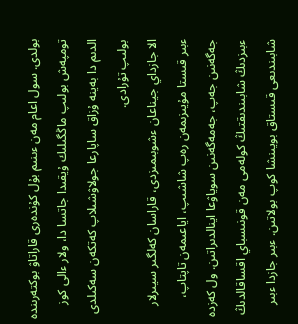بولدى. سول اعام مەن ءىنىم بۇل كۇندەرى قاراتاۋ بوكتەرىندە تومپەش بولىپ ماڭگىلىك ۇيقىدا جاتسا دا، ولار ءالى كوز الدىم دا بەينە ۇزاق ساپارعا جولاۋشىلاپ كەتكەن سەكىلدى بولىپ تۇرادى.
الا جازداي جيناعان ءشوبىمىزدى، قاراسان كەلگىر سيىرلار ءبىر قىستا مۇيىزىمەن رەپ شاشىپ، اياعىمەن تاپتاپ، جەگەنىن جەپ، جەمەگەنىن سوياۋعا اينالدىراتىن. ول كەزدە ءبىزدىڭ شابىندىقتىڭ كولەمى مەن قونىسباي اقساقالدىڭ شابىندىعى قىستاق بويىنشا كوپ بولاتىن. ءبىر جازدا ءبىر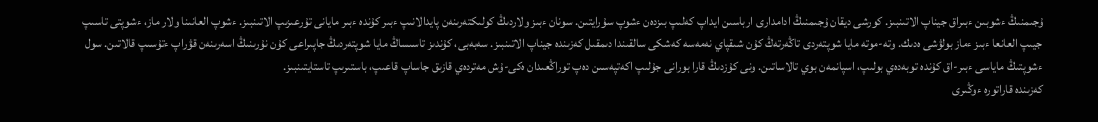ۇجىمنىڭ ءشوبىن ءبىراق جيناپ الاتىنبىز. كورشى ديقان ۇجىمنىڭ ادامدارى ارباسىن ايداپ كەلىپ بىزدەن ءشوپ سۇرايتىن. سونان ءبىز ولاردىڭ كولىكتەرىنەن پايدالانىپ ءبىر كۇندە ءبىر مايانى تۇرعىزىپ الاتىنبىز. ءشوپ العانىنا ولار ماز، ءشوپتى تاسىپ جيىپ العانعا ءبىز ءماز بولۋشى ەدىك. وتە-موتە مايا شوپتەردى تاڭەرتەڭ كۇن شىقپاي نەمەسە كەشكى سالقىندا دىمقىل كەزىندە جيناپ الاتىنبىز. سەبەبى، كۇندىز تاسىساڭ مايا شوپتەردىڭ جاپىراعى كۇن نۇرىنىڭ اسەرىنەن قۋراپ ءتۇسىپ قالاتىن. سول ءشوپتىڭ ماياسى ءبىر-اق كۇندە توبەدەي بولىپ، اسپانمەن بوي تالاساتىن. ونى كۇزدىڭ قارا بورانى جۇلىپ اكەتپەسىن دەپ توراڭعىدان ەكى-ۇش مەتردەي قازىق جاساپ قاعىپ، باستىرىپ تاستايتىنبىز.
كەزىندە قاراتورە ءوڭىرى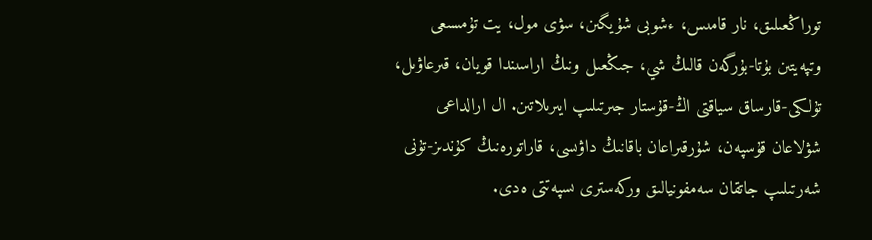توراڭعىلىق، نار قامىس، ءشوبى شۇيگىن، سۋى مول، يت تۇمسىعى وتپەيتىن بۇتا-بۇرگەن قالىڭ شي، جىڭعىل ونىڭ اراسىندا قويان، قىرعاۋىل، تۇلكى-قارساق سياقتى اڭ-قۇستار جىرتىلىپ ايىرىلاتىن. ال ارالداعى شۋلاعان قۇسپەن، شۇرقىراعان باقانىڭ داۋىسى، قاراتورەنىڭ كۇندىز-تۇنى شەرتىلىپ جاتقان سەمفونيالىق وركەسترى ىسپەتتى ەدى.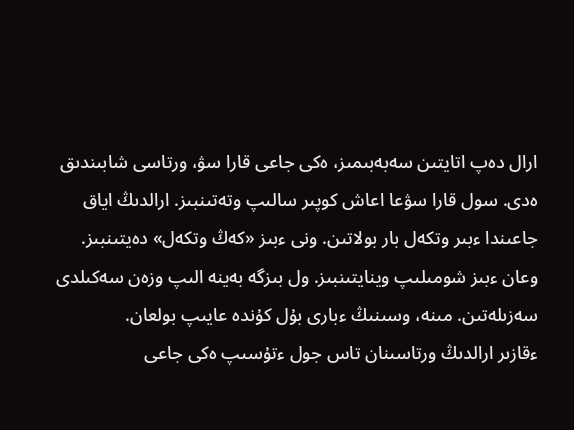ارال دەپ اتايتىن سەبەبىمىز، ەكى جاعى قارا سۋ، ورتاسى شابىندىق ەدى. سول قارا سۋعا اعاش كوپىر سالىپ وتەتىنبىز. ارالدىڭ اياق جاعىندا ءبىر وتكەل بار بولاتىن. ونى ءبىز «كەڭ وتكەل» دەيتىنبىز. وعان ءبىز شومىلىپ وينايتىنبىز. ول بىزگە بەينە الىپ وزەن سەكىلدى سەزىلەتىن. مىنە، وسىنىڭ ءبارى بۇل كۇندە عايىپ بولعان.
ءقازىر ارالدىڭ ورتاسىنان تاس جول ءتۇسىپ ەكى جاعى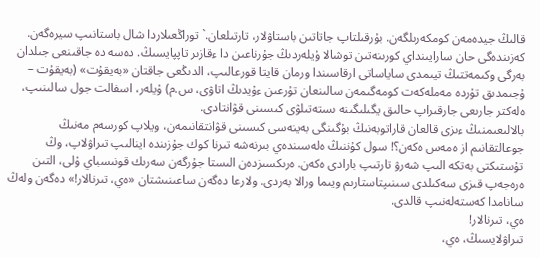قالىڭ جيدەمەن كومكەرىلگەن. بۇرقىلتاپ جاتاتىن باستاۋلار، تارتىلعان.` توراڭعىلاردا شال باستانىپ سيرەگەن. كەزىندەگى حان سارايىنداي كورىنەتىن توشالا ۇيلەردىڭ جۇرناعىن دا ءقازىر تاپپايسىڭ. دەسە دە جاقىنعى جىلدان بەرگى وكىمەتتىڭ تيىمدى ساياساتى ارقاسىندا ورمان قايتا قورعالىپ، الدىڭعى جاقتان «بەيقۇت» (بەيقۇت – ۇجىمدىق تۇردە مەملەكەت كومەگىمەن سالىنعان تۇرعىن ءۇيدىڭ اتاۋى، س.م) ۇيلەر، اسفالت جول سالىنىپ، ەلەكتر جارىعى جارقىراپ حالىق يگىلىگىنە ىستەتىلۋى كىسىنى قۋانتادى.
بالالىعىمنىڭ ءىزى قالعان قاراتوبەنىڭ بۇگىنگى بەينەسى كىسىنى قۋانتقانىمەن، ويلاپ كورسەم مەنىڭ جوعالتقانىم از ەمەس ەكەن؟! سول كۇننىڭ ەلەسىندەي بىرنەشە تىرنا كوك جۇزىندە اينالىپ تىراۋلاپ، وڭ تۇستىكتى بەتكە الىپ شەرۋ تارتىپ بارادى ەكەن. ەرىكسىزدەن الىستا جۇرگەن سەرىك قونىسباي ۇلى، التىن ەرەجەپ قىزى سەكىلدى سىنىپتاستارىم ويىما ورالا بەردى. ولارعا دەگەن ساعىنىشتان «ەي، تىرنالار!» دەگەن ولەڭ سانامدا كەستەلەنىپ قالدى.
ەي، تىرنالار!
تىراۋلايسىڭ، ەي،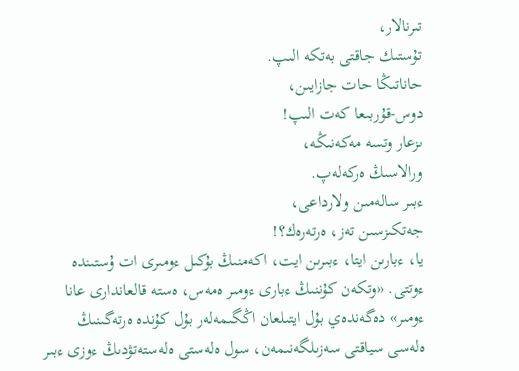تىرنالار،
تۇستىك جاقتى بەتكە الىپ.
حاناتىڭا حات جازايىن،
دوس-قۇربىعا كەت الىپ!
ىزعار وتسە مەكەنىڭە،
ورالاسىڭ ەركەلەپ.
ءبىر سالەمىن ولارداعى،
جەتكىزسىن تەز، ەرتەرەك؟!
يا، ءبارىن ايتا، ءبىرىن ايت، اكەمنىڭ بۇكىل ءومىرى ات ۇستىندە ءوتتى. «وتكەن كۇننىڭ ءبارى ءومىر ەمەس، ەستە قالعاندارى عانا ءومىر» دەگەندەي بۇل ايتىلعان اڭگىمەلەر بۇل كۇندە ەرتەگىنىڭ ەلەسى سياقتى سەزىلگەنىمەن، سول ەلەستى ەلەستەتۋدىڭ ءوزى ءبىر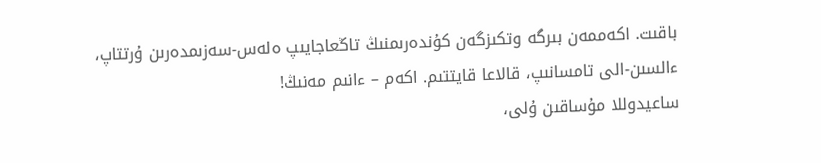باقىت. اكەممەن بىرگە وتكىزگەن كۇندەرىمنىڭ تاڭعاجايىپ ەلەس-سەزىمدەرىن ۇرتتاپ، ءالسىن-الى تامسانىپ، قالاعا قايتتىم. اكەم – ءانىم مەنىڭ!
ساعيدوللا مۇساقىن ۇلى،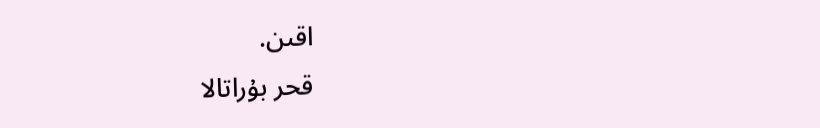اقىن.
قحر بۇراتالا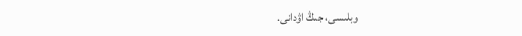وبلىسى، جىڭ اۋدانى.